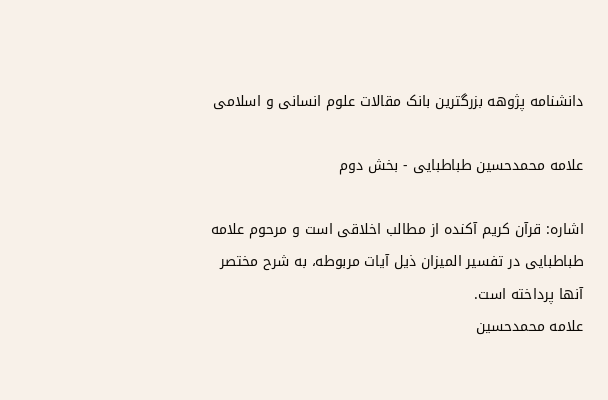دانشنامه پژوهه بزرگترین بانک مقالات علوم انسانی و اسلامی

علامه محمدحسین طباطبایی - بخش دوم

اشاره: قرآن کریم آکنده از مطالب اخلاقی است و مرحوم علامه طباطبایی در تفسیر المیزان ذیل آیات مربوطه، به شرح مختصر آنها پرداخته است.
علامه محمدحسین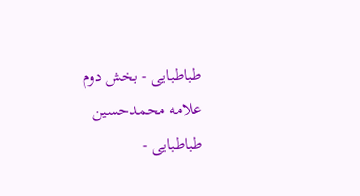طباطبایی - بخش دوم
علامه محمدحسین طباطبایی -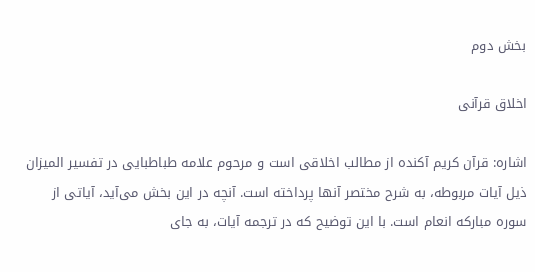بخش دوم

اخلاق قرآنی

اشاره: قرآن کریم آکنده از مطالب اخلاقی است و مرحوم علامه طباطبایی در تفسیر المیزان ذیل آیات مربوطه، به شرح مختصر آنها پرداخته است. آنچه در این بخش می‌آید، آیاتی از سوره مبارکه انعام است. با این توضیح که در ترجمه آیات، به جای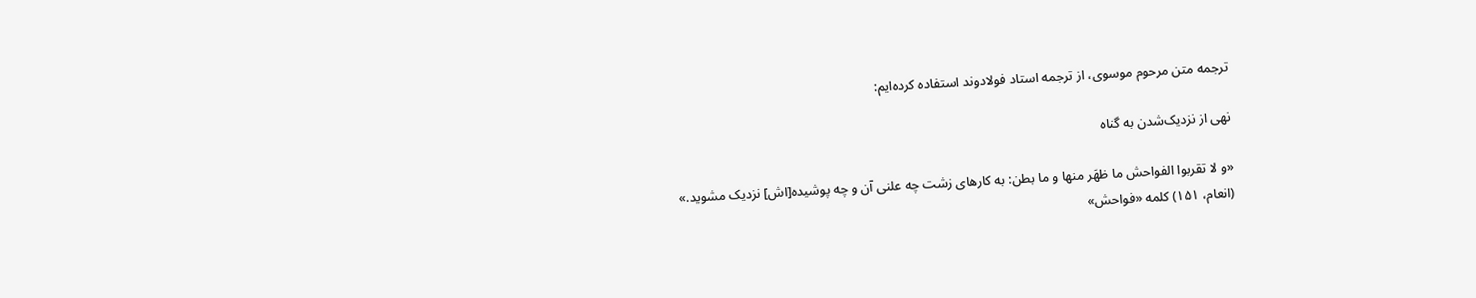ترجمه متن مرحوم موسوی، از ترجمه استاد فولادوند استفاده کرده‌ا‌یم:

نهى از نزدیک‌شدن به گناه

«و لا تقربوا الفواحش ما ظهَر منها و ما بطن: به کارهاى زشت چه علنى آن و چه پوشیده‌[اش‌] نزدیک مشوید.» (انعام، ۱۵۱) کلمه «فواحش»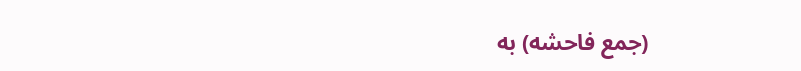(جمع فاحشه) به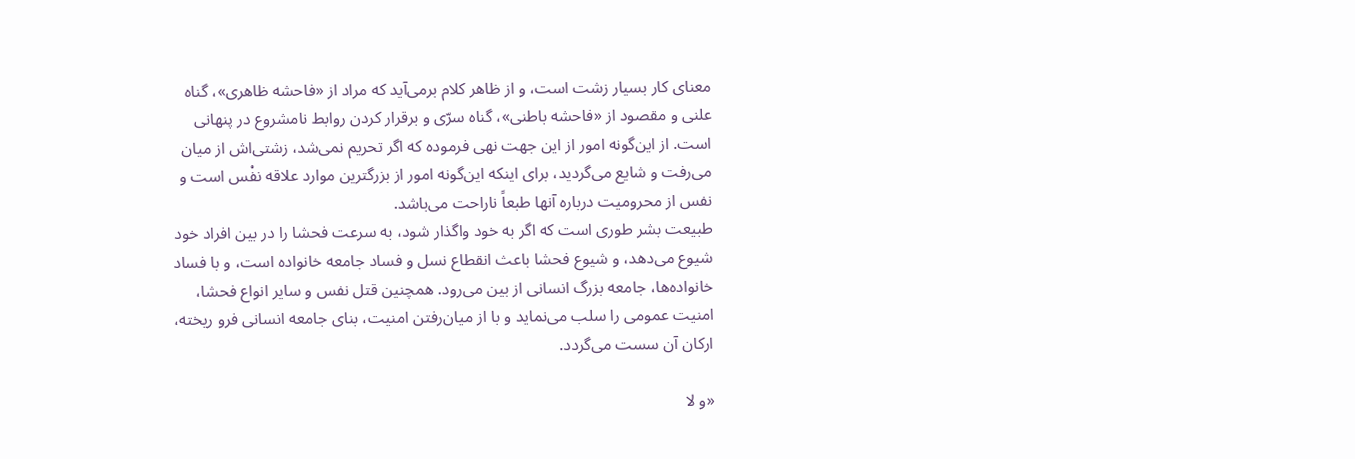معناى کار بسیار زشت است، و از ظاهر کلام برمى‌آید که مراد از «فاحشه ظاهرى»، گناه علنى و مقصود از «فاحشه باطنى»، گناه سرّى و برقرار کردن روابط نامشروع در پنهانى است. از این‌گونه امور از این جهت نهى فرموده که اگر تحریم نمى‌شد، زشتی‌اش از میان مى‌رفت و شایع مى‌گردید، براى اینکه این‌گونه امور از بزرگترین موارد علاقه نفْس است و نفس از محرومیت درباره آنها طبعاً ناراحت مى‌باشد.
طبیعت بشر طورى است که اگر به خود واگذار شود، به ‌سرعت فحشا را در بین افراد خود شیوع مى‌دهد، و شیوع فحشا باعث انقطاع نسل و فساد جامعه خانواده است، و با فساد خانواده‌ها، جامعه بزرگ انسانى از بین می‌رود. همچنین قتل نفس و سایر انواع فحشا، امنیت عمومى را سلب می‌نماید و با از میان‌رفتن امنیت، بناى جامعه انسانى فرو ریخته، ارکان آن سست مى‌گردد.

«و لا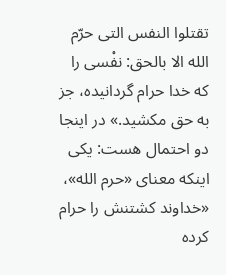تقتلوا النفس التى حرّم الله الا بالحق: نفْسى را که خدا حرام گردانیده، جز به‌ حق مکشید.» در اینجا دو احتمال هست: یکى اینکه معناى «حرم الله»، «خداوند کشتنش را حرام کرده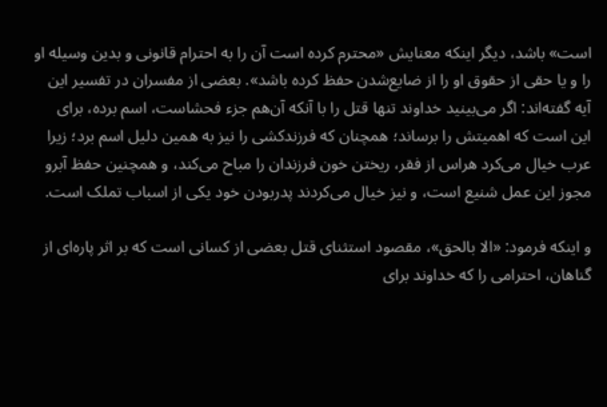است» باشد، دیگر اینکه معنایش ‍«محترم کرده است آن را به احترام قانونى و بدین وسیله او را و یا حقى از حقوق او را از ضایع‌شدن حفظ کرده باشد». بعضى از مفسران در تفسیر این آیه گفته‌اند: اگر مى‌بینید خداوند تنها قتل را با آنکه آن‌هم جزء فحشاست، اسم برده، براى این است که اهمیتش را برساند؛ همچنان ‌که فرزندکشى را نیز به همین دلیل اسم برد؛ زیرا عرب خیال مى‌کرد هراس از فقر، ریختن خون فرزندان را مباح مى‌کند، و همچنین حفظ آبرو مجوز این عمل شنیع است، و نیز خیال مى‌کردند پدربودن خود یکى از اسباب تملک است.

و اینکه فرمود: «الا بالحق»، مقصود استثناى قتل بعضى از کسانى است که بر اثر پاره‌اى از گناهان، احترامى را که خداوند براى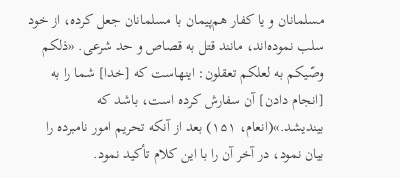مسلمانان و یا کفار هم‌پیمان با مسلمانان جعل کرده، از خود سلب نموده‌اند، مانند قتل به قصاص و حد شرعى. «ذلکم وصّیکم به لعلکم تعقلون: اینهاست که [خدا] شما را به [انجام دادن‌] آن سفارش کرده است، باشد که بیندیشد.»(انعام، ۱۵۱) بعد از آنکه تحریم امور نامبرده را بیان نمود، در آخر آن را با این کلام تأکید نمود.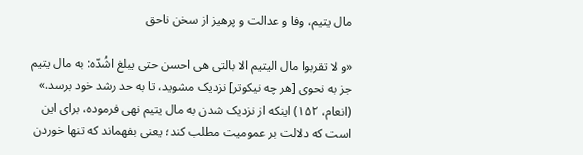مال یتیم، وفا و عدالت و پرهیز از سخن ناحق

«و لا تقربوا مال الیتیم الا بالتى هى احسن حتى یبلغ اشُدّه: به مال یتیم جز به نحوى [هر چه نیکوتر] نزدیک مشوید، تا به حد رشد خود برسد.» (انعام، ۱۵۲) اینکه از نزدیک شدن به مال یتیم نهى فرموده، براى این است که دلالت بر عمومیت مطلب کند؛ یعنى بفهماند که تنها خوردن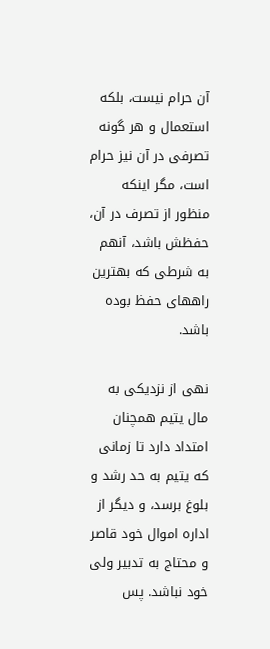آن حرام نیست، بلکه استعمال و هر گونه تصرفى در آن نیز حرام است، مگر اینکه منظور از تصرف در آن، حفظش باشد، آنهم به شرطى که بهترین راههاى حفظ بوده باشد.

نهى از نزدیکى به مال یتیم همچنان امتداد دارد تا زمانى که یتیم به حد رشد و بلوغ برسد، و دیگر از اداره اموال خود قاصر و محتاج به تدبیر ولى خود نباشد. پس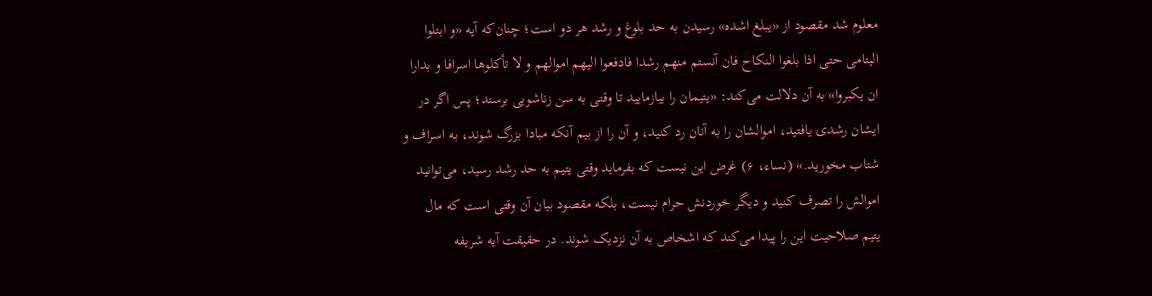معلوم شد مقصود از «یبلغ اشده» رسیدن به حد بلوغ و رشد هر دو است؛ چنان‌که آیه «و ابتلوا الیتامى حتى اذا بلغوا النکاح فان آنستم منهم رشدا فادفعوا الیهم اموالهم و لا تأکلوها اسرافا و بدارا ان یکبروا» به آن دلالت مى‌کند: «یتیمان را بیازمایید تا وقتى به سن‌ زناشویى برسند؛ پس اگر در ایشان رشدى یافتید، اموالشان را به آنان رد کنید، و آن را از بیم آنکه مبادا بزرگ شوند، به اسراف و شتاب مخورید.» (نساء، ۶) غرض این نیست که بفرماید وقتى یتیم به حد رشد رسید، می‌توانید اموالش را تصرف کنید و دیگر خوردنش حرام نیست، بلکه مقصود بیان آن وقتى است که مال یتیم صلاحیت این را پیدا مى‌کند که اشخاص به آن نزدیک شوند. در حقیقت آیه شریفه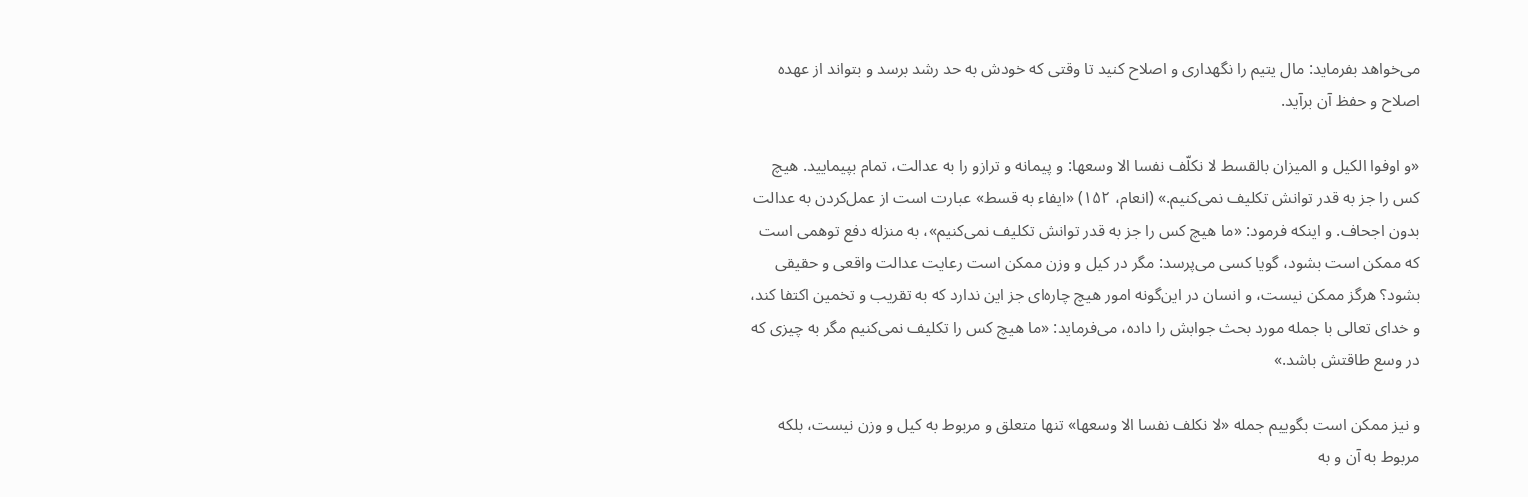مى‌خواهد بفرماید: مال یتیم را نگهدارى و اصلاح کنید تا وقتى که خودش به حد رشد برسد و بتواند از عهده اصلاح و حفظ آن برآید.

«و اوفوا الکیل و المیزان بالقسط لا نکلّف نفسا الا وسعها: و پیمانه و ترازو را به عدالت، تمام بپیمایید. هیچ کس را جز به قدر توانش تکلیف نمى‌کنیم.» (انعام، ۱۵۲) «ایفاء به قسط» عبارت است از عمل‌کردن به عدالت بدون اجحاف. و اینکه فرمود: «ما هیچ کس را جز به قدر توانش تکلیف نمى‌کنیم»، به منزله دفع توهمى است که ممکن است بشود، گویا کسى مى‌پرسد: مگر در کیل و وزن ممکن است رعایت عدالت واقعى و حقیقى بشود؟ هرگز ممکن نیست، و انسان در این‌گونه امور هیچ چاره‌اى جز این ندارد که به تقریب و تخمین اکتفا کند، و خداى تعالى با جمله مورد بحث جوابش را داده، مى‌فرماید: «ما هیچ کس را تکلیف نمى‌کنیم مگر به چیزى که در وسع طاقتش باشد.»

و نیز ممکن است بگوییم جمله «لا نکلف نفسا الا وسعها» تنها متعلق و مربوط به کیل و وزن نیست، بلکه مربوط به آن و به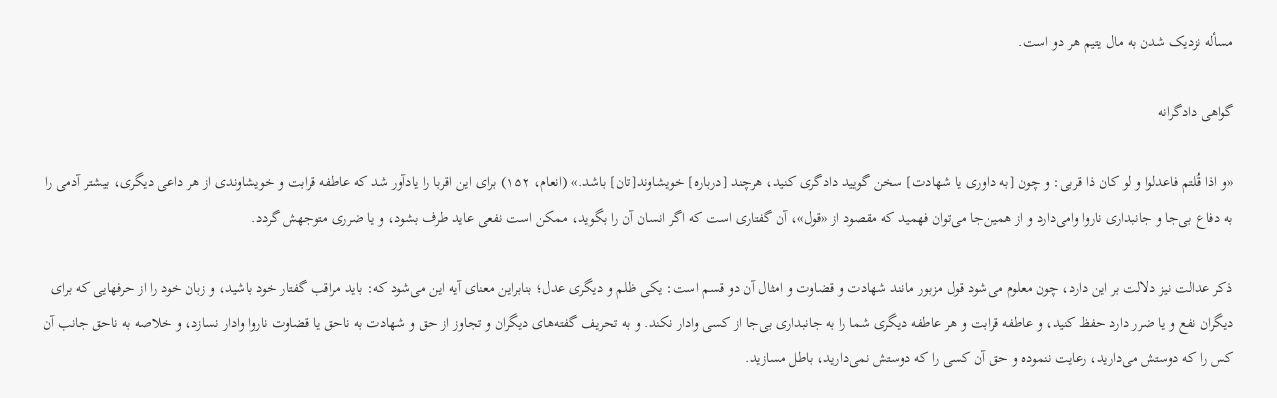مسأله نزدیک شدن به مال یتیم هر دو است.

گواهی دادگرانه

«و اذا قُلتم فاعدلوا و لو کان ذا قربى: و چون [به داورى یا شهادت‌] سخن گویید دادگرى کنید، هرچند [درباره‌] خویشاوند[تان] باشد.» (انعام، ۱۵۲) براى این اقربا را یادآور شد که عاطفه قرابت و خویشاوندى از هر داعى دیگرى، بیشتر آدمى را به دفاع بی‌جا و جانبدارى ناروا وامی‌دارد و از همین‌جا می‌توان فهمید که مقصود از «قول»، آن گفتارى است که اگر انسان آن را بگوید، ممکن است نفعى عاید طرف بشود، و یا ضررى متوجهش گردد.

ذکر عدالت نیز دلالت بر این دارد، چون معلوم مى‌شود قول مزبور مانند شهادت و قضاوت و امثال آن دو قسم است: یکى ظلم و دیگرى عدل؛ بنابراین معناى آیه این مى‌شود که: باید مراقب گفتار خود باشید، و زبان خود را از حرفهایى که براى دیگران نفع و یا ضرر دارد حفظ کنید، و عاطفه قرابت و هر عاطفه دیگرى شما را به جانبدارى بی‌جا از کسى وادار نکند. و به تحریف گفته‌هاى دیگران و تجاوز از حق و شهادت به ناحق یا قضاوت ناروا وادار نسازد، و خلاصه به ناحق جانب آن کس را که دوستش مى‌دارید، رعایت ننموده و حق آن کسى را که دوستش نمی‌دارید، باطل مسازید.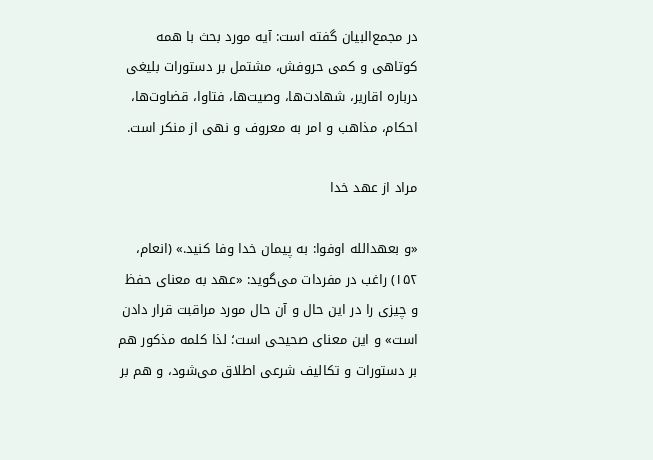در مجمع‌البیان گفته است: آیه مورد بحث با همه کوتاهى و کمى حروفش، مشتمل بر دستورات بلیغى درباره اقاریر، شهادت‌ها، وصیت‌ها، فتاوا، قضاوت‌ها، احکام، مذاهب و امر به معروف و نهى از منکر است.

مراد از عهد خدا

«و بعهدالله اوفوا: به پیمان خدا وفا کنید.» (انعام، ۱۵۲) راغب در مفردات مى‌گوید: «عهد به معناى حفظ و چیزى را در این حال و آن حال مورد مراقبت قرار دادن است» و این معناى صحیحى است؛ لذا کلمه مذکور هم بر دستورات و تکالیف شرعى اطلاق مى‌شود، و هم بر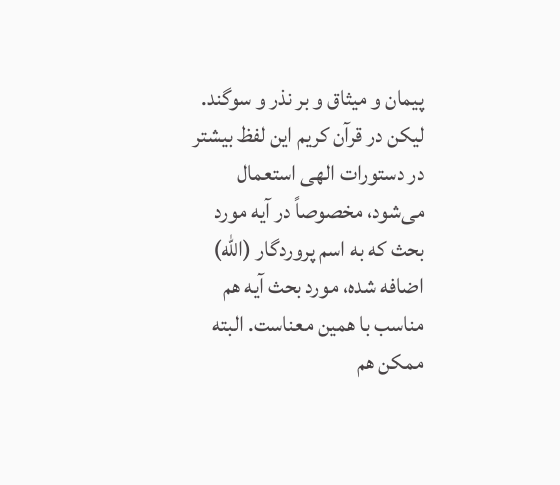پیمان و میثاق و بر نذر و سوگند. لیکن در قرآن کریم این لفظ بیشتر در دستورات الهى استعمال مى‌شود، مخصوصاً در آیه مورد بحث که به اسم پروردگار (الله) اضافه شده، مورد بحث آیه هم مناسب با همین معناست. البته ممکن هم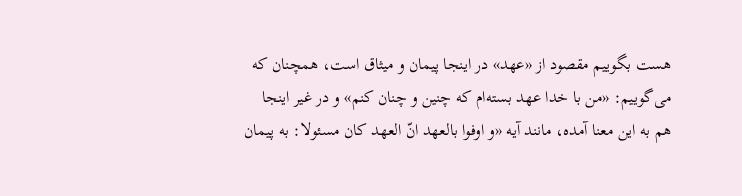هست بگوییم مقصود از «عهد» در اینجا پیمان و میثاق است، همچنان‌ که مى‌گوییم: «من با خدا عهد بسته‌ام که چنین و چنان کنم» و در غیر اینجا هم به این معنا آمده، مانند آیه «و اوفوا بالعهد انّ العهد کان مسئولا: به پیمان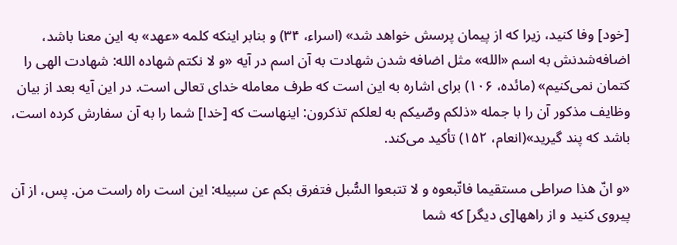[خود] وفا کنید، زیرا که از پیمان پرسش خواهد شد» (اسراء، ۳۴) و بنابر اینکه کلمه «عهد» به این معنا باشد، اضافه‌شدنش به اسم «الله» مثل اضافه شدن شهادت به آن اسم در آیه «و لا نکتم شهاده الله: شهادت الهى را کتمان نمى‌کنیم» (مائده، ۱۰۶) براى اشاره به این است که طرف معامله خداى تعالى است. در این آیه بعد از بیان وظایف مذکور آن را با جمله «ذلکم وصّیکم به لعلکم تذکرون: اینهاست که [خدا] شما را به آن سفارش کرده است، باشد که پند گیرید»(انعام، ۱۵۲) تأکید مى‌کند.

«و انّ هذا صراطى مستقیما فاتّبعوه و لا تتبعوا السُّبل فتفرق بکم عن سبیله: این است راه راست من. پس، از آن پیروى کنید و از راهها[ى دیگر] که شما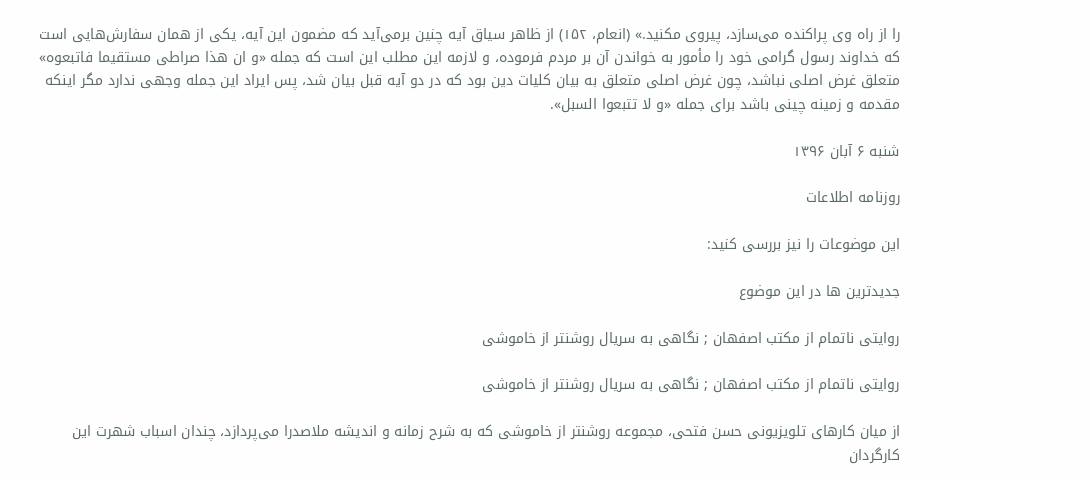را از راه وى پراکنده مى‌سازد، پیروى مکنید.» (انعام، ۱۵۲) از ظاهر سیاق آیه چنین برمى‌آید که مضمون این آیه، یکى از همان سفارش‌هایى است که خداوند رسول گرامى خود را مأمور به خواندن آن بر مردم فرموده، و لازمه این مطلب این است که جمله «و ان هذا صراطى مستقیما فاتبعوه» متعلق غرض اصلى نباشد، چون غرض اصلى متعلق به بیان کلیات دین بود که در دو آیه قبل بیان شد، پس ایراد این جمله وجهى ندارد مگر اینکه مقدمه و زمینه ‌چینى باشد براى جمله «و لا تتبعوا السبل».

شنبه ۶ آبان ۱۳۹۶

روزنامه اطلاعات

این موضوعات را نیز بررسی کنید:

جدیدترین ها در این موضوع

روایتی ناتمام از مکتب اصفهان ; نگاهی به سریال روشنتر از خاموشی

روایتی ناتمام از مکتب اصفهان ; نگاهی به سریال روشنتر از خاموشی

از میان کارهای تلویزیونی حسن فتحی، مجموعه روشنتر از خاموشی که به شرح زمانه و اندیشه ملاصدرا می‌پردازد، چندان اسباب شهرت این کارگردان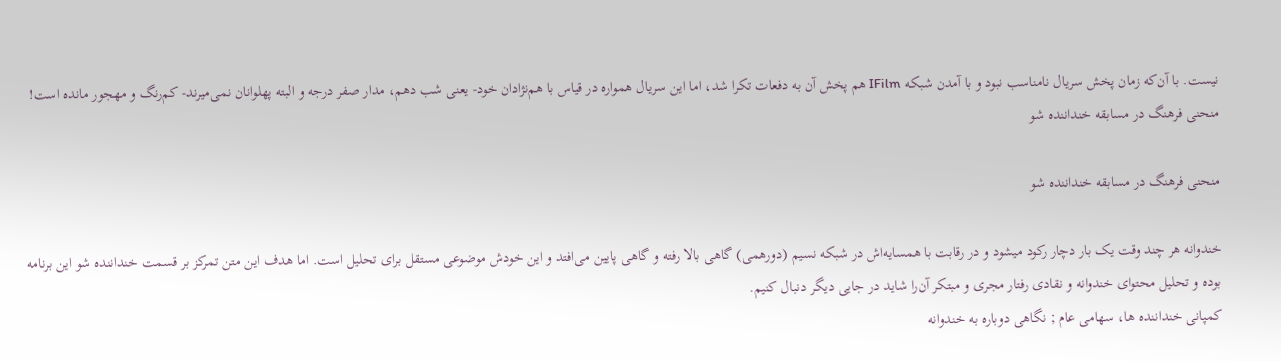نیست. با آن‌که زمان پخش سریال نامناسب نبود و با آمدن شبکه IFilm هم پخش آن به دفعات تکرا شد، اما این سریال همواره در قیاس با هم‌نژادان خود- یعنی شب دهم، مدار صفر درجه و البته پهلوانان نمی‌میرند- کم‌رنگ و مهجور مانده است!
منحنی فرهنگ در مسابقه خنداننده شو

منحنی فرهنگ در مسابقه خنداننده شو

خندوانه هر چند وقت یک بار دچار رکود میشود و در رقابت با همسایه‌اش در شبکه نسیم (دورهمی) گاهی بالا رفته و گاهی پایین می‌افتد و این خودش موضوعی مستقل برای تحلیل است. اما هدف این متن تمرکز بر قسمت خنداننده شو این برنامه بوده و تحلیل محتوای خندوانه و نقادی رفتار مجری و مبتکر آن‌را شاید در جایی دیگر دنبال کنیم.
کمپانی خنداننده ها، سهامی عام ; نگاهی دوباره به خندوانه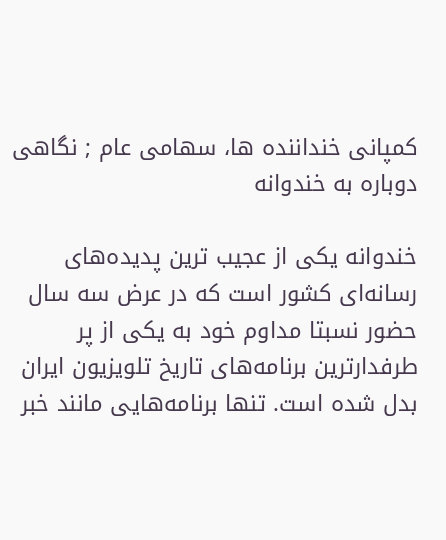کمپانی خنداننده ها، سهامی عام ; نگاهی دوباره به خندوانه

خندوانه یکی از عجیب ترین پدیده‌های رسانه‌ای کشور است که در عرض سه سال حضور نسبتا مداوم خود به یکی از پر طرفدارترین برنامه‌های تاریخ تلویزیون ایران بدل شده است. تنها برنامه‌هایی مانند خبر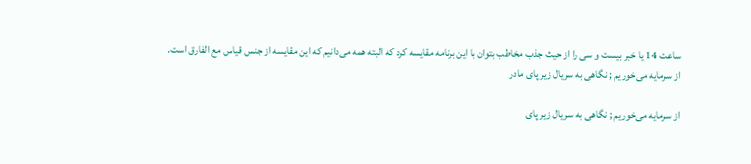ساعت 14 یا خبر بیست و سی را از حیث جذب مخاطب بتوان با این برنامه مقایسه کرد که البته همه می‌دانیم که این مقایسه از جنس قیاس مع الفارق است.
از سرمایه می‌‌خوریم ; نگاهی به سریال زیر پای مادر

از سرمایه می‌‌خوریم ; نگاهی به سریال زیر پای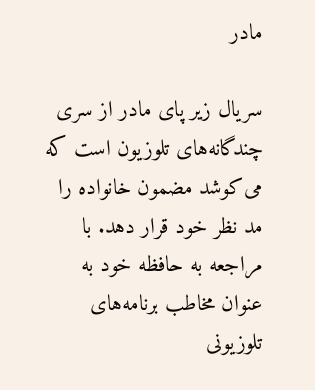مادر

سریال زیر پای مادر از سری چندگانه‌های تلوزیون است که می‌‌کوشد مضمون خانواده را مد نظر خود قرار دهد. با مراجعه به حافظه خود به عنوان مخاطب برنامه‌های تلوزیونی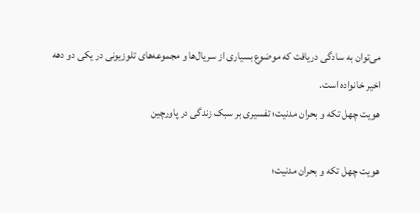می‌‌توان به سادگی دریافت که موضوع بسیاری از سریال‌ها و مجموعه‌های تلوزیونی در یکی دو دهه اخیر خانواده است.
هویت چهل تکه و بحران مدنیت؛ تفسیری بر سبک زندگی در پاورچین

هویت چهل تکه و بحران مدنیت؛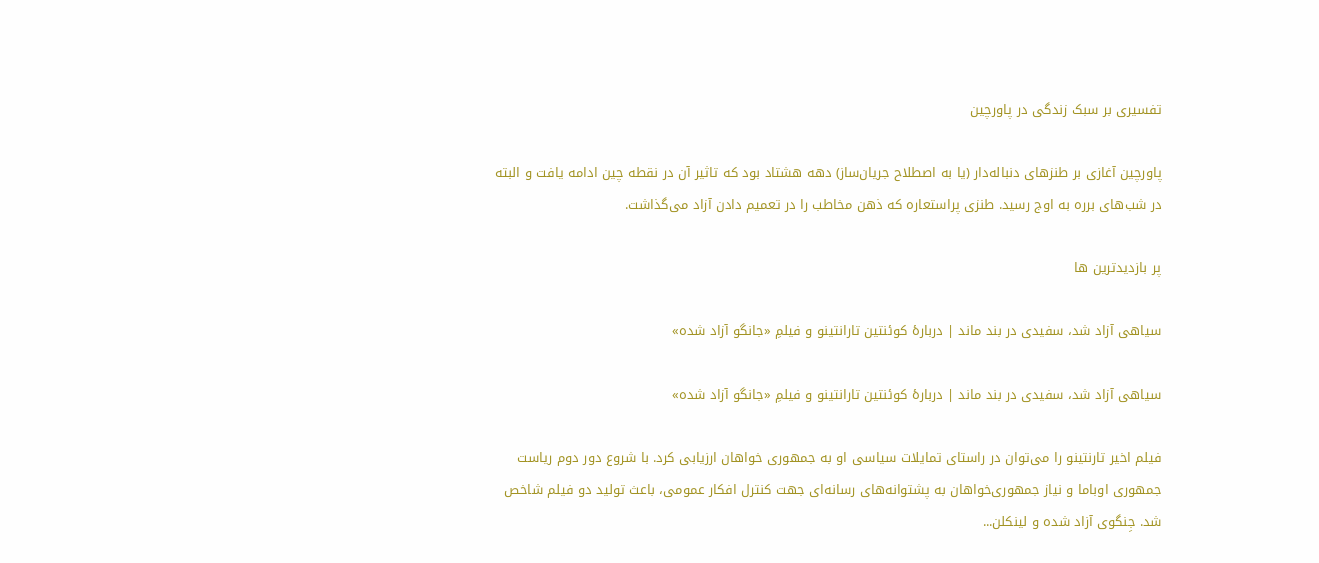تفسیری بر سبک زندگی در پاورچین

پاورچین آغازی بر طنزهای دنباله‌دار (یا به اصطلاح جریان‌ساز) دهه هشتاد بود که تاثیر آن در نقطه چین ادامه یافت و البته در شب‌های برره به اوج رسید. طنزی پراستعاره که ذهن مخاطب را در تعمیم دادن آزاد می‌گذاشت.

پر بازدیدترین ها

سیاهی آزاد شد، سفیدی در بند ماند | دربارهٔ کوئنتین تارانتینو و فیلمِ «جانگو آزاد شده»

سیاهی آزاد شد، سفیدی در بند ماند | دربارهٔ کوئنتین تارانتینو و فیلمِ «جانگو آزاد شده»

فیلم اخیر تارنتینو را می‌توان در راستای تمایلات سیاسی او به جمهوری خواهان ارزیابی کرد. با شروع دور دوم ریاست جمهوری اوباما و نیاز جمهوری‌خواهان به پشتوانه‌های رسانه‌ای جهت کنترل افکار عمومی، باعث تولید دو فیلم شاخص شد. جِنگوی آزاد شده و لینکلن...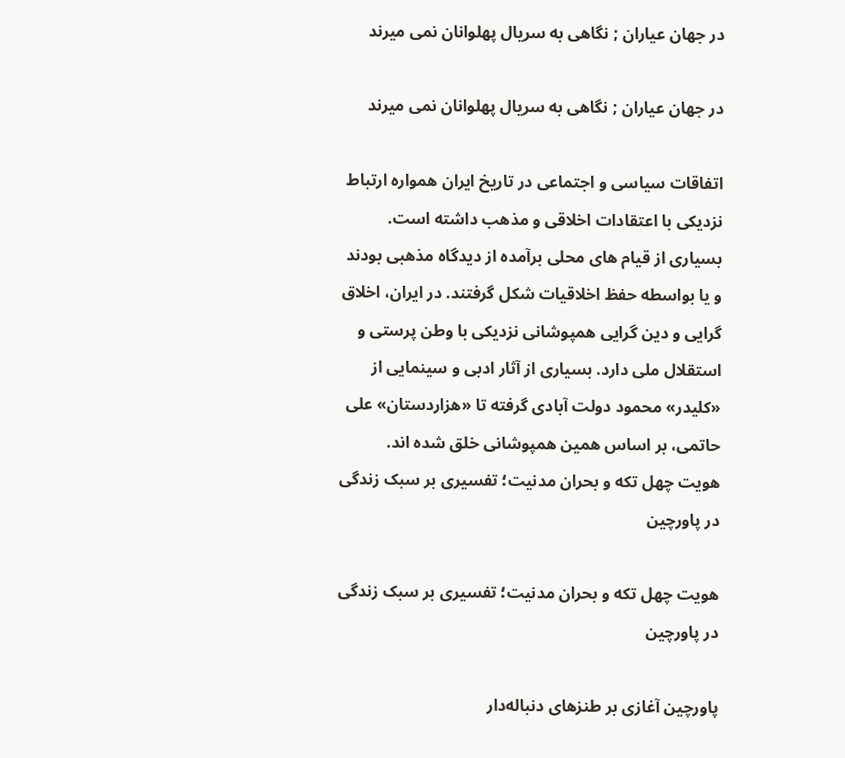در جهان عیاران ; نگاهی به سریال پهلوانان نمی میرند

در جهان عیاران ; نگاهی به سریال پهلوانان نمی میرند

اتفاقات سیاسی و اجتماعی در تاریخ ایران همواره ارتباط نزدیکی با اعتقادات اخلاقی و مذهب داشته است. بسیاری از قیام های محلی برآمده از دیدگاه مذهبی بودند و یا بواسطه حفظ اخلاقیات شکل گرفتند. در ایران، اخلاق گرایی و دین گرایی همپوشانی نزدیکی با وطن پرستی و استقلال ملی دارد. بسیاری از آثار ادبی و سینمایی از «کلیدر» محمود دولت آبادی گرفته تا «هزاردستان» علی حاتمی، بر اساس همین همپوشانی خلق شده اند.
هویت چهل تکه و بحران مدنیت؛ تفسیری بر سبک زندگی در پاورچین

هویت چهل تکه و بحران مدنیت؛ تفسیری بر سبک زندگی در پاورچین

پاورچین آغازی بر طنزهای دنباله‌دار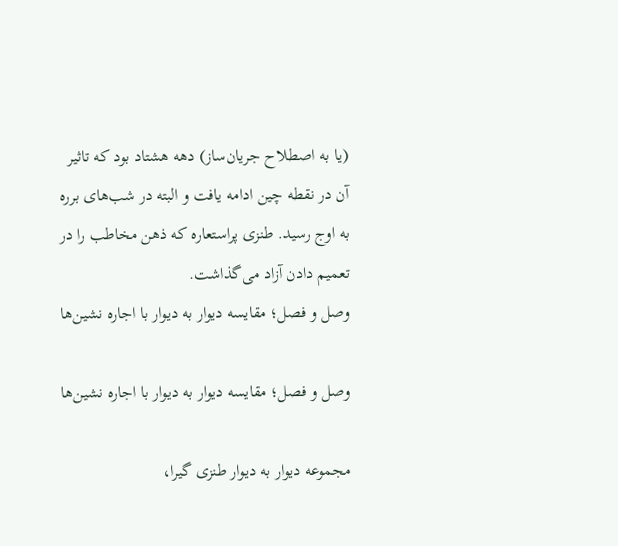(یا به اصطلاح جریان‌ساز) دهه هشتاد بود که تاثیر آن در نقطه چین ادامه یافت و البته در شب‌های برره به اوج رسید. طنزی پراستعاره که ذهن مخاطب را در تعمیم دادن آزاد می‌گذاشت.
وصل و فصل؛ مقایسه دیوار به دیوار با اجاره نشین‌ها

وصل و فصل؛ مقایسه دیوار به دیوار با اجاره نشین‌ها

مجموعه دیوار به دیوار طنزی گیرا،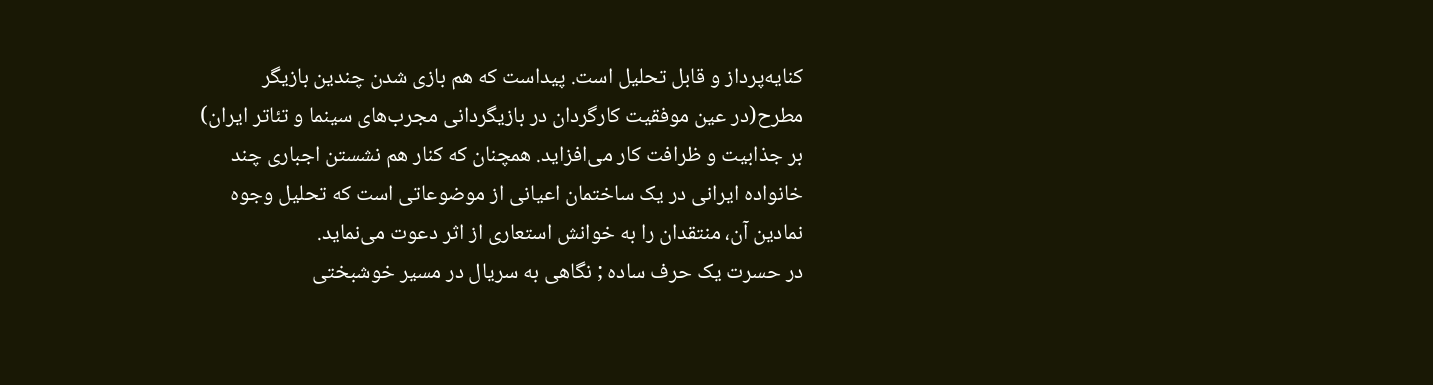کنایه‌پرداز و قابل تحلیل است. پیداست که هم بازی شدن چندین بازیگر مطرح(در عین موفقیت کارگردان در بازیگردانی مجرب‌های سینما و تئاتر ایران) بر جذابیت و ظرافت کار می‌افزاید. همچنان که کنار هم نشستن اجباری چند خانواده ایرانی در یک ساختمان اعیانی از موضوعاتی است که تحلیل وجوه نمادین آن، منتقدان را به خوانش استعاری از اثر دعوت می‌نماید.
در حسرت یک حرف ساده ; نگاهی به سریال در مسیر خوشبختی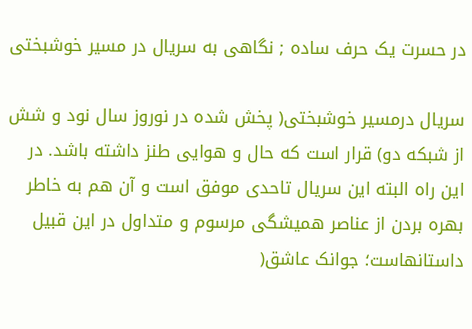در حسرت یک حرف ساده ; نگاهی به سریال در مسیر خوشبختی

سریال درمسیر خوشبختی( پخش شده در نوروز سال نود و شش از شبکه دو) قرار است که حال و هوایی طنز داشته باشد. در این راه البته این سریال تاحدی موفق است و آن هم به خاطر بهره بردن از عناصر همیشگی مرسوم و متداول در این قبیل داستانهاست؛ جوانک عاشق(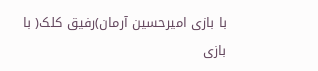با بازی امیرحسین آرمان)رفیق کلک( با بازی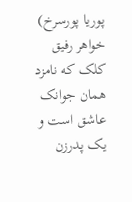پوریا پورسرخ) خواهر رفیق کلک که نامزد همان جوانک عاشق است و یک پدرزن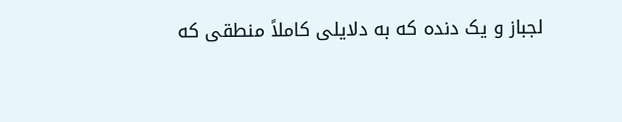لجباز و یک دنده که به دلایلی کاملاً منطقی که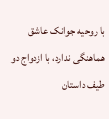با روحیه جوانک عاشق هماهنگی ندارد، با ازدواج دو طیف داستان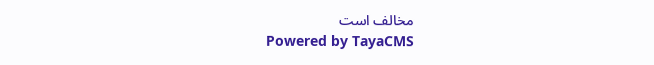مخالف است
Powered by TayaCMS